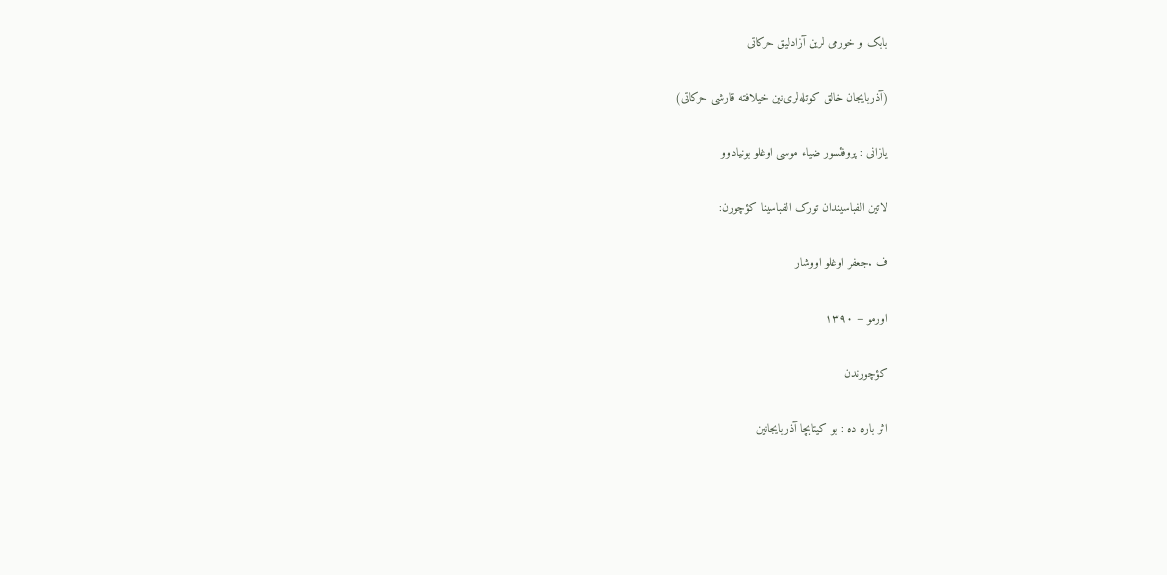بابک و خورمی لرین آزادلیق حرکاتی

(آذربایجان خالق کوتله‌لری‌نین خیلافته قارشی حرکاتی)

یازانی : پروفئسور ضیاء موسی اوغلو بونیادوو

لاتین الفباسیندان تورک الفباسینا کؤچورن:

ف .جعفر اوغلو اووشار

اورمو – ۱۳۹۰

کؤچورندن

اثر باره ده : بو کیتابچا آذربایجانین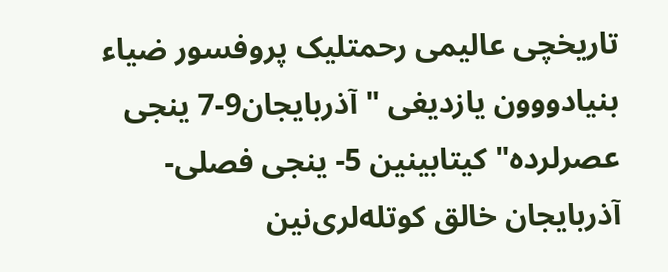تاریخچی عالیمی رحمتلیک پروفسور ضیاء بنیادووون یازدیغی " آذربایجان9-7 ینجی عصرلرده" کیتابینین 5- ینجی فصلی- آذربایجان خالق کوتله‌لری‌نین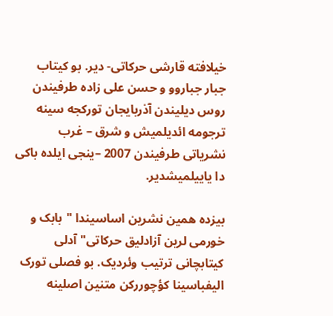خیلافته قارشی حرکاتی- دیر. بو کیتاب جبار جباروو و حسن علی زاده طرفیندن روس دیلیندن آذربایجان تورکجه سینه ترجومه ائدیلمیش و شرق – غرب نشریاتی طرفیندن 2007 –ینجی ایلده باکی دا یاییلمیشدیر.

بیزده همین نشرین اساسیندا "بابک و خورمی لرین آزادلیق حرکاتی" آدلی کیتابچانی ترتیب وئردیک. بو فصلی تورک الیفباسینا کؤچوررکن متنین اصلینه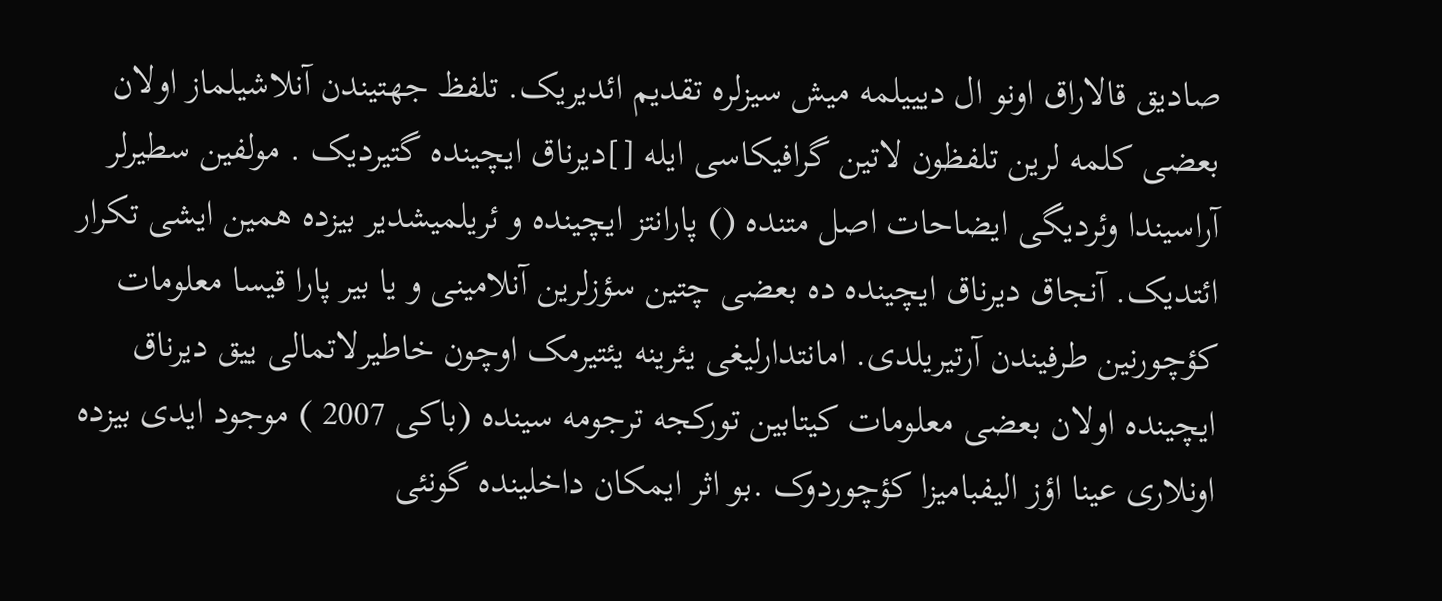صادیق قالاراق اونو ال دیییلمه میش سیزلره تقدیم ائدیریک. تلفظ جهتیندن آنلاشیلماز اولان بعضی کلمه لرین تلفظون لاتین گرافیکاسی ایله []دیرناق ایچینده گتیردیک . مولفین سطیرلر آراسیندا وئردیگی ایضاحات اصل متنده () پارانتز ایچینده و ئریلمیشدیر بیزده همین ایشی تکرار ائتدیک. آنجاق دیرناق ایچینده ده بعضی چتین سؤزلرین آنلامینی و یا بیر پارا قیسا معلومات کؤچورنین طرفیندن آرتیریلدی. امانتدارلیغی یئرینه یئتیرمک اوچون خاطیرلاتمالی ییق دیرناق ایچینده اولان بعضی معلومات کیتابین تورکجه ترجومه سینده (باکی 2007 ) موجود ایدی بیزده اونلاری عینا اؤز الیفبامیزا کؤچوردوک .بو اثر ایمکان داخلینده گونئی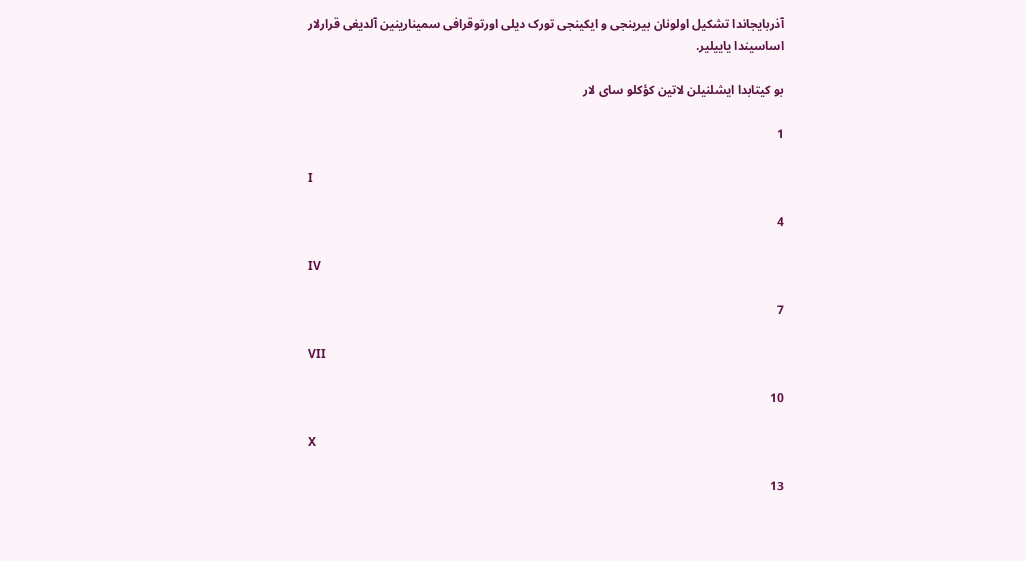آذربایجاندا تشکیل اولونان بیرینجی و ایکینجی تورک دیلی اورتوقرافی سمینارینین آلدیغی قرارلار اساسیندا یاییلیر.

بو کیتابدا ایشلنیلن لاتین کؤکلو سای لار

1

I

4

IV

7

VII

10

X

13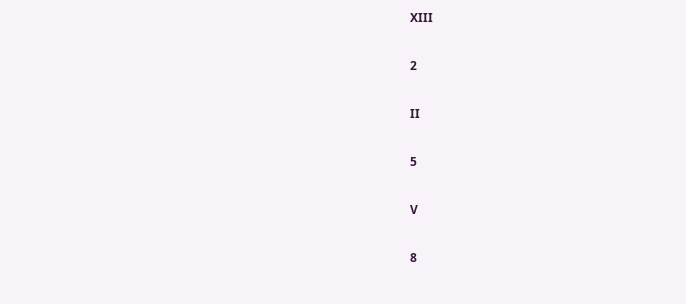XIII

2

II

5

V

8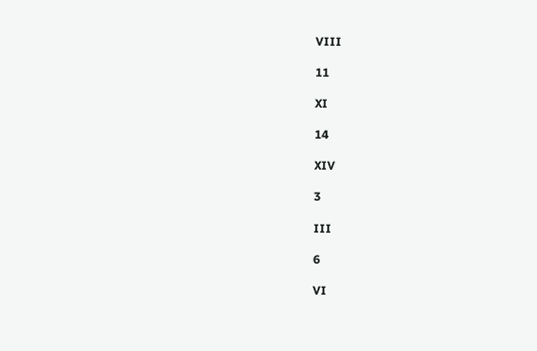VIII

11

XI

14

XIV

3

III

6

VI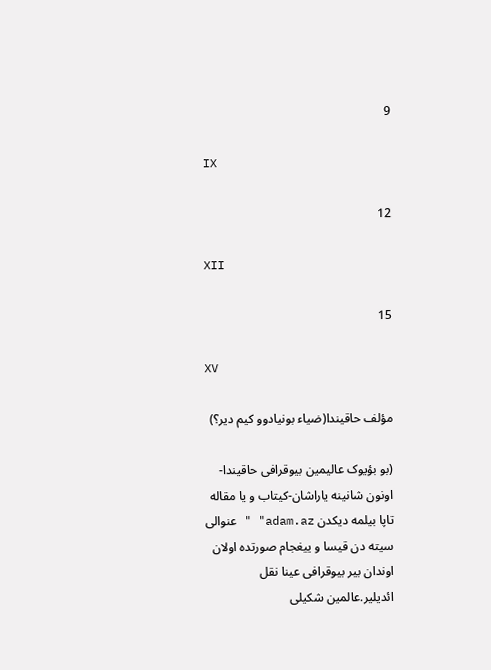9

IX

12

XII

15

XV

مؤلف حاقیندا(ضیاء بونیادوو کیم دیر؟)

(بو بؤیوک عالیمین بیوقرافی حاقیندا- اونون شانینه یاراشان-کیتاب و یا مقاله تاپا بیلمه دیکدن adam.az" " عنوالی سیته دن قیسا و ییغجام صورتده اولان اوندان بیر بیوقرافی عینا نقل ائدیلیر.عالمین شکیلی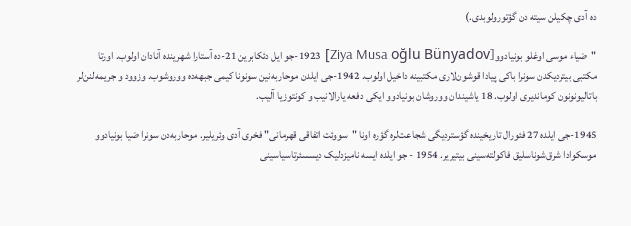ده آدی چکیلن سیته دن گؤتورولوبدی.)

"ضیاء موسی اوغلو بونیادوو[Ziya Musa oğlu Bünyadov] 1923-جو ایل دئکابرین 21-ده آستارا شهرینده آنا‌دان اولوب. اورتا مکتبی بیتردیکدن سونرا باکی پیادا قوشون‌لاری مکتبینه داخیل اولوب. 1942-جی ایلدن موحاربه‌نین سونونا کیمی جبهه‌ده ووروشوب. وزوود و جریمه‌لنن‌لر باتالیونونون کوماندیری اولوب. 18 یاشیندان ووروشان بونیادوو ایکی دفعه یارالانیب و کونتوزیا آلیب.

1945-جی ایلده 27 فئورال تاریخینده گؤستردیگی شجاعت‌لره گؤره اونا "سووئت اتفاقی قهرمانی" فخری آدی وئریلیر. موحاربه‌دن سونرا ضیا بونیادوو موسکوادا شرق‌شونا‌سلیق فاکولته‌سینی بیتیریر. 1954 - جو ایلده ایسه نامیزدلیک دیسسئرتاسیاسینی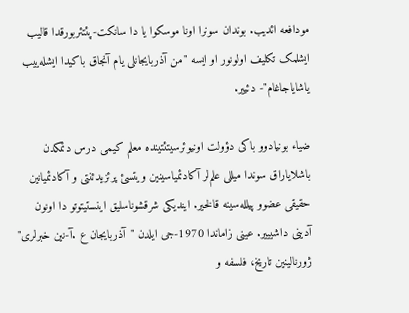مودافعه ائدیب. بوندان سونرا اونا موسکوا یا دا سانکت-پئتئربورقدا قالیب ایشلمک تکلیف اولونور او ایسه "من آذربایجا‌نلی یام آنجاق باکیدا ایشله‌ییب یاشایاجاغام"- دئییر.

ضیاء بونیادوو باکی دؤولت اونیوئرسیتئتینده معلم کیمی درس دئمکدن باشلایا‌راق سوندا میللی علم‌لر آکادئمیاسینین ویتسئ پرئزیدئنتی و آکادئمیانین حقیقی عضوو پیلله‌سینه قالخیر. ایندیکی شرقشوناسلیق اینستیتوتو دا اونون آدینی داشیییر. عینی زاماندا 1970-جی ایلدن "آذربایجان ع .آ-نین خبرلری" ژورنالینین تاریخ، فلسفه و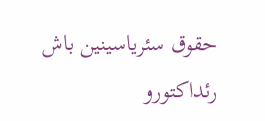حقوق سئریاسینین باش رئداکتورو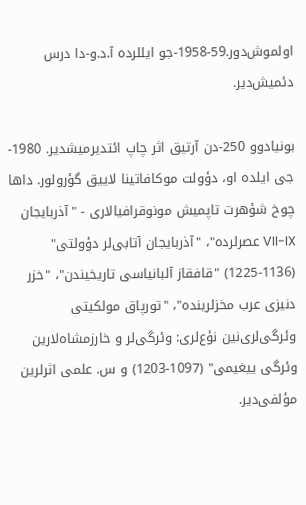اولموش‌دور.59-1958-جو ایللرده آ.د.و-دا درس دئمیش‌دیر.

بونیادوو 250-دن آرتیق اثر چاپ ائتدیرمیشدیر. 1980-جی ایلده او، دؤولت موکافاتینا لاییق گؤرولور. داها چوخ شؤهرت تاپمیش مونوقرافیا‌لاری - "آذربایجان VII-IX عصرلرده"، "آذربایجان آتابی‌لر دؤولتی" (1136-1225) "قافقاز آلبانیاسی تاریخیندن"، "خزر دنیزی عرب مخزلرینده"، "تورپاق مولکیتی وئرگی‌لری‌نین نؤع‌لری: وئرگی‌لر و خارزمشاه‌لارین وئرگی ییغیمی" (1097-1203) و س. علمی اثرلرین مؤلفی‌دیر.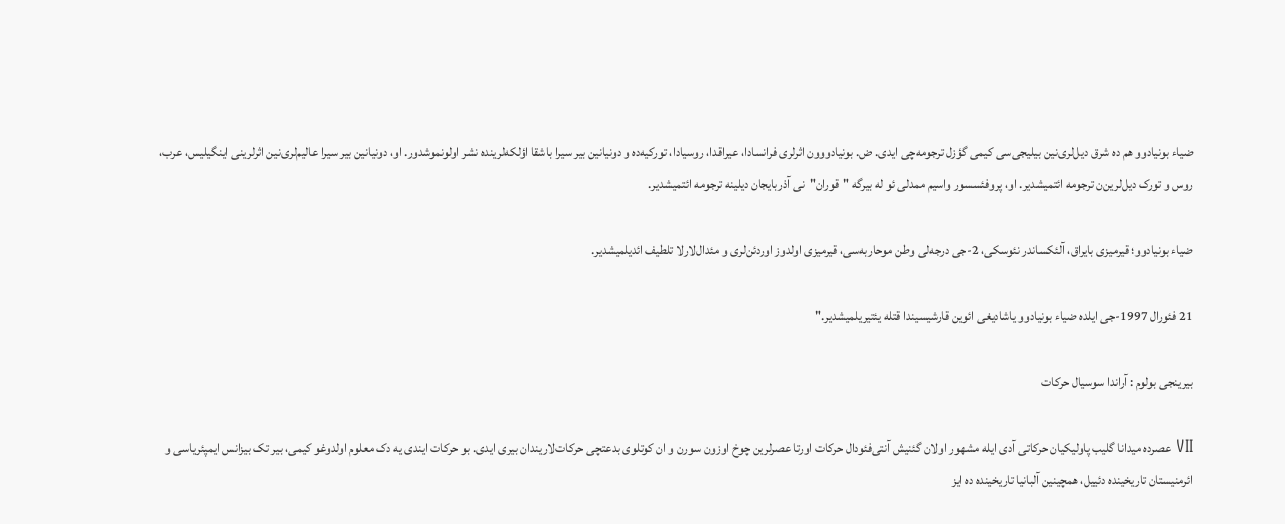ضیاء بونیادوو هم ده شرق دیل‌لری‌نین بیلیجی‌سی کیمی گؤزل ترجومه‌چی ایدی. ض. بونیادووون اثرلری فرانسادا، عیراقدا، روسیادا، تورکیه‌ده و دونیانین بیر سیرا باشقا اؤلکه‌لرینده نشر اولونموشدور. او، دونیانین بیر سیرا عالیم‌لری‌نین اثرلرینی اینگیلیس، عرب، روس و تورک دیل‌لرین‌ن ترجومه ائتمیشدیر. او، پروفئسسور واسیم ممدلی ئو له بیرگه "قوران"نی آذربایجان دیلینه ترجومه ائتمیشدیر.

ضیاء بونیادوو؛ قیرمیزی بایراق، آلئکساندر نئوسکی، 2-جی درجه‌لی وطن موحاربه‌سی، قیرمیزی اولدوز اوردئن‌لری و مئدال‌لارلا تلطیف ائدیلمیشدیر.

21 فئورال 1997-جی ایلده ضیاء بونیادوو یاشادیغی ائوین قارشیسیندا قتله یئتیریلمیشدیر."

بیرینجی بولوم : آراندا سوسیال حرکات

VII عصرده میدانا گلیب پاو‌لیکیان حرکاتی آدی ایله مشهور اولان گئنیش آنتی‌فئودال حرکات اورتا عصرلرین چوخ اوزون سورن و ان کوتلوی بدعتچی حرکات‌لاریندان بیری ایدی. بو حرکات ایندی یه دک معلوم اولدوغو کیمی، بیر تک بیزانس ایمپئریاسی و ائرمنیستان تاریخینده دئییل، همچینین آلبانیا تاریخینده ده ایز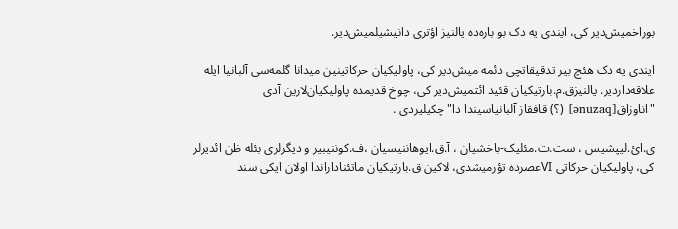بوراخمیش‌دیر کی، ایندی یه دک بو باره‌ده یالنیز اؤتری دانیشیلمیش‌دیر.

ایندی یه دک هئچ بیر تدقیقاتچی دئمه میش‌دیر کی، پاو‌لیکیان حرکاتینین میدانا گلمه‌سی آلبانیا ایله علاقه‌داردیر. یالنیزق.م.بارتیکیان قئید ائتمیش‌دیر کی، چوخ قدیمده پاو‌لیکیان‌لارین آدی "اناوزاق[ənuzaq] (؟) قافقاز آلبانیاسیندا دا" چکیلیردی .

ی.ائ.لیپشیس ، ست.ت.مئلیک-باخشیان ، آ.ق.ایوهاننیسیان ،ف.کوننیبیر و دیگرلری بئله ظن ائدیرلر کی، پاو‌لیکیان حرکاتی VIعصرده تؤرمیشدی، لاکین ق.بارتیکیان ماتئناداراندا اولان ایکی سند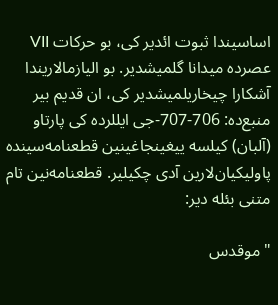اساسیندا ثبوت ائدیر کی، بو حرکات VII عصرده میدانا گلمیشدیر. بو الیازما‌لاریندا آشکارا چیخاریلمیشدیر کی، ان قدیم بیر منبع‌ده: 706-707-جی ایللرده کی پارتاو (آلبان) کیلسه ییغینجاغینین قطعنامه‌سینده پاو‌لیکیان‌لارین آدی چکیلیر. قطعنامه‌نین تام متنی بئله دیر:

"موقدس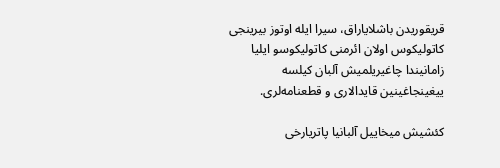قریقوریدن باشلایا‌راق، سیرا ایله اوتوز بیرینجی کاتولیکوس اولان ائرمنی کاتولیکوسو ایلیا زامانیندا چاغیریلمیش آلبان کیلسه ییغینجاغینین قایدا‌لاری و قطعنامه‌لری.

کئشیش میخاییل آلبانیا پاتریارخی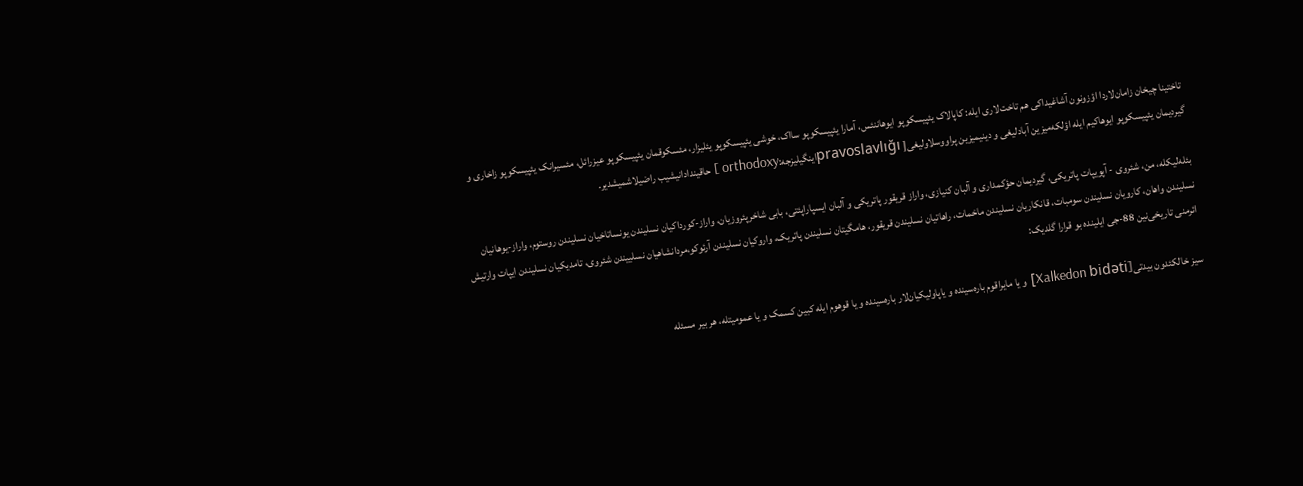تاختینا چیخان زامان‌لاردا اؤزونون آشاغیداکی هم تاخت‌لاری ایله: کاپالاک یئپیسکوپو ایوهاننئس، آمارا یئپیسکوپو سااک، خوشی یئپیسکوپو یئلیزار، مئسکوقمان یئپیسکوپو عیزرائل، مئسیرانک یئپیسکوپو زاخاری و گیردیمان یئپیسکوپو ایوهاکیم ایله اؤلکه‌میزین آبادلیغی و دینیمیزین پراووسلاو‌لیغی[ pravoslavlığıاینگیلیزجه:orthodoxy ] حاقیندادانیشیب راضیلاشمیشدیر.

بئله‌لیکله، من، شئروی - آپویپات پاتریکی، گیردیمان حؤکمداری و آلبان کنیازی، واراز قریقور پاتریکی و آلبان ایسپاراپئتی، بابی شاخرپئروزیان، واراز-کورداکیان نسلیندن یونساتاخیان نسلیندن روستوم، واراز-یوهانیان نسلیندن واهان، کارویان نسلیندن سومبات، قانکاریان نسلیندن ماخمات، راهاتیان نسلیندن‌ قریقور، هامگیتان نسلیندن پاتریک، واروکیان نسلیندن آرئوکو،مردانشاهیان نسلییندن شئروی، تامدیکیان نسلیندن ایپات وارتیش ائرمنی تاریخی‌نین 88-جی ایلینده بو قرارا گلدیک:

سیز خالکئدون بیدتی[Xalkedon bidəti] و یا مایراقوم باره‌سینده و یاپاو‌لیکیان‌لار باره‌سینده و یا قوهوم ایله کبین کسمک و یا عمومیتله، هر بیر مسئله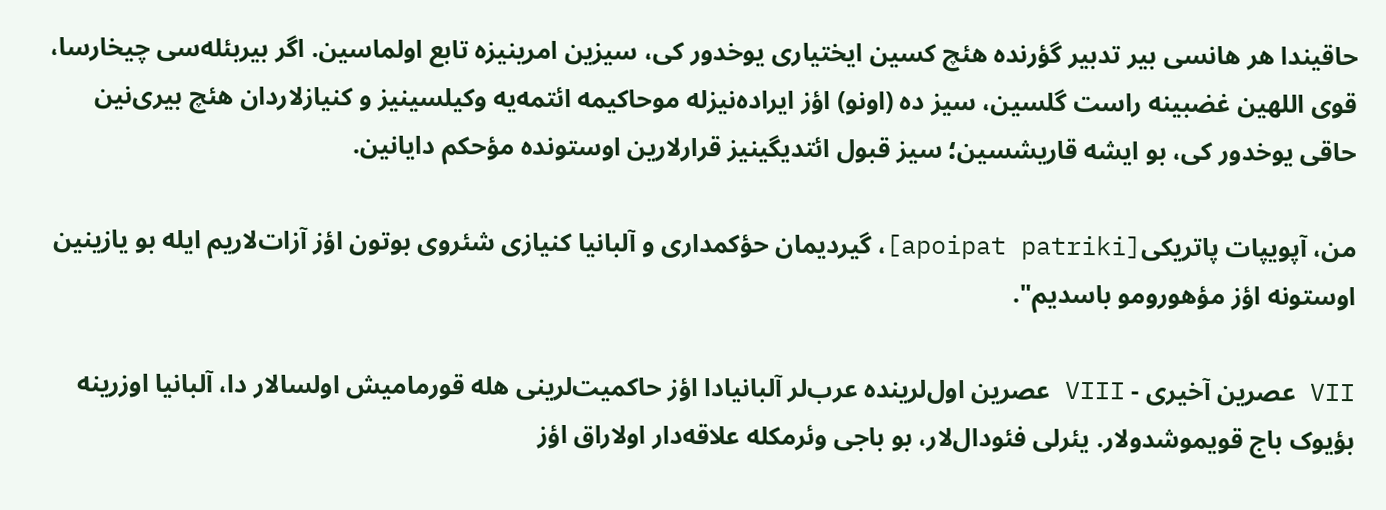حاقیندا هر هانسی بیر تدبیر گؤرنده هئچ کسین ایختیاری یوخدور کی، سیزین امرینیزه تابع اولماسین. اگر بیربئله‌سی چیخارسا، قوی اللهین غضبینه راست گلسین، سیز ده (اونو) اؤز ایراده‌نیزله موحاکیمه ائتمه‌یه وکیلسینیز و کنیازلاردان هئچ بیری‌نین حاقی یوخدور کی، بو ایشه قاریشسین؛ سیز قبول ائتدیگینیز قرارلارین اوستونده مؤحکم دایانین.

من، آپویپات پاتریکی[apoipat patriki]، گیردیمان حؤکمداری و آلبانیا کنیازی شئروی بوتون اؤز آزات‌لاریم ایله بو یازینین اوستونه اؤز مؤهورومو باسدیم".

VII عصرین آخیری - VIII عصرین اول‌لرینده عرب‌لر آلبانیادا اؤز حاکمیت‌لرینی هله قورمامیش اولسا‌لار دا، آلبانیا اوزرینه بؤیوک باج قویموشدولار. یئرلی فئودال‌لار، بو باجی وئرمکله علاقه‌دار اولا‌راق اؤز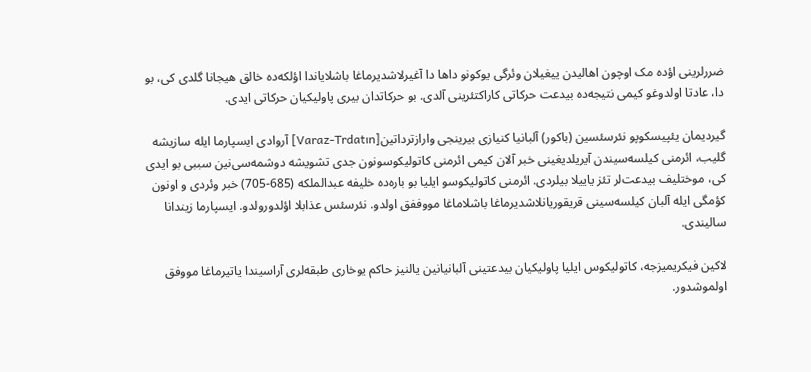ضررلرینی اؤده مک اوچون اها‌لیدن ییغیلان وئرگی یوکونو داها دا آغیرلاشدیرماغا باشلایاندا اؤلکه‌ده خالق هیجانا گلدی کی، بو دا، عادتا اولدوغو کیمی نتیجه‌ده بیدعت حرکاتی کاراکتئرینی آلدی. بو حرکاتدان بیری پاو‌لیکیان حرکاتی ایدی.

گیردیمان یئپیسکوپو نئرسئسین (باکور) آلبانیا کنیازی بیرینجی وارازترداتین[Varaz-Trdatın] آروادی ایسپارما ایله سازیشه گلیب، ائرمنی کیلسه‌سیندن آیریلدیغینی خبر آلان کیمی ائرمنی کاتولیکوسونون جدی تشویشه دوشمه‌سی‌نین سببی بو ایدی کی، موختلیف بیدعت‌لر تئز یاییلا بیلردی. ائرمنی کاتولیکوسو ایلیا بو باره‌ده خلیفه عبدالملکه (685-705) خبر وئردی و اونون کؤمگی ایله آلبان کیلسه‌سینی قریقوریانلاشدیرماغا باشلاماغا مووففق اولدو. نئرسئس عذابلا اؤلدورولدو. ایسپارما زیندانا سالیندی.

لاکین فیکریمیزجه، کاتولیکوس ایلیا پاو‌لیکیان بیدعتینی آلبانیانین یالنیز حاکم یوخاری طبقه‌لری آراسیندا یاتیرماغا مووفق اولموشدور.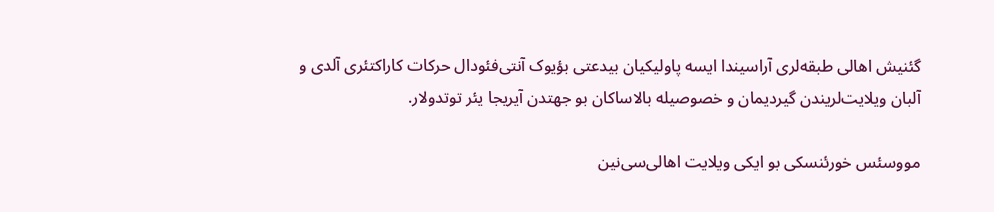گئنیش اها‌لی طبقه‌لری آراسیندا ایسه پاو‌لیکیان بیدعتی بؤیوک آنتی‌فئودال حرکات کاراکتئری آلدی و آلبان ویلایت‌لریندن گیردیمان و خصوصیله بالاساکان بو جهتدن آیریجا یئر توتدولار.

مووسئس خورئنسکی بو ایکی ویلایت اها‌لی‌سی‌نین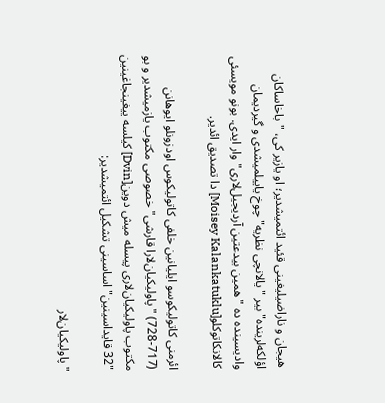هیجان و ناراضیلیغینی قئید ائتمیشدیر؛ او یازیر کی، "باخاساکان اؤلکه‌لرینده" بیر "یالانچی نظریه" چوخ یاییلمیشدی و گیردیمان وادیسینده ده "همین بیدعتین آردیجیل‌لاری" وار ایدی. بونو مویسئی کالانکاتوکلو[Moisey Kalankatuklu] دا تصدیق ائدیر.

ائرمنی کاتولیکوسو ایلیانین خلفی کاتولیکوس اودزونلو ایوهانن (717-728) "پاو‌لیکیان‌لارا قارشی" خصوصی مکتوب یازمیشدیر و بو مکتوب پاو‌لیکیان‌لاری پیسله میش دوین[Dvin] کیلسه ییغینجاغینین "32 قایداسینین" اساسینی تشکیل ائتمیشدیر:

"پاو‌لیکیان‌لار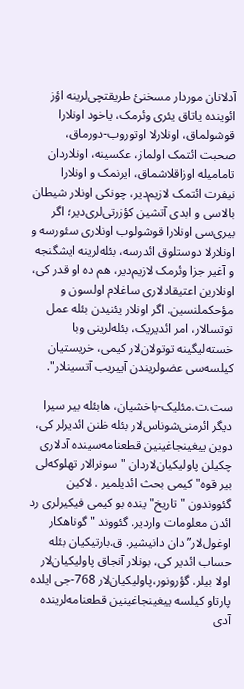آدلانان موردار مسخنئ طریقتچی‌لرینه اؤز ائوینده یاتاق یئری وئرمک، یاخود اونلارا قوشولماق، اونلارلا اوتوروب-دورماق، صحبت ائتمک اولماز، عکسینه، اونلاردان تامامیله اوزاقلاشماق، ایرنمک و اونلارا نیفرت ائتمک لازیم‌دیر، چونکی اونلار شیطان بالاسی و ابدی آتشین کؤزرتی‌لری‌دیر؛ اگر بیری‌سی اونلارا قوشولوب اونلاری سئورسه و اونلارلا دوستلوق ائدرسه، بئله‌لرینه ایشگنجه و آغیر جزا وئرمک لازیم‌دیر، هم ده او قدر کی، اونلارین اعتیقادلاری ساغلام اولسون و مؤحکملنسین. اگر اونلار یئنیدن بئله عمل توتسا‌لار، امر ائدیریک، بئله‌لرینی وبا خسته‌لیگینه توتولان‌لار کیمی، خریستیان کیلسه‌سی عضو‌لریندن آییریب آتسینلار".

ست.ت.مئلیک-باخشیان، هابئله بیر سیرا دیگر ائرمنی‌شوناس‌لار بئله ظنن ائدیرلر کی، دوین ییغینجاغینین قطعنامه‌سینده آدلاری چکیلن پاو‌لیکیان‌لاردان "سونرا‌لار تهلوکه‌لی بیر قوه" کیمی بحث ائدیلمیر . لاکین گئووندون "تاریخ"ینده بو کیمی فیکیرلری رد ائدن معلومات واردیر. گئووند "گوناهکار اوغول‌لار”دان دانیشیر. ق.بارتیکیان بئله حساب ائدیر کی، بونلار آنجاق پاو‌لیکیان‌لار اولا بیلر. گؤرونور،پاو‌لیکیان‌لار 768-جی ایلده پارتاو کیلسه ییغینجاغینین قطعنامه‌لرینده آدی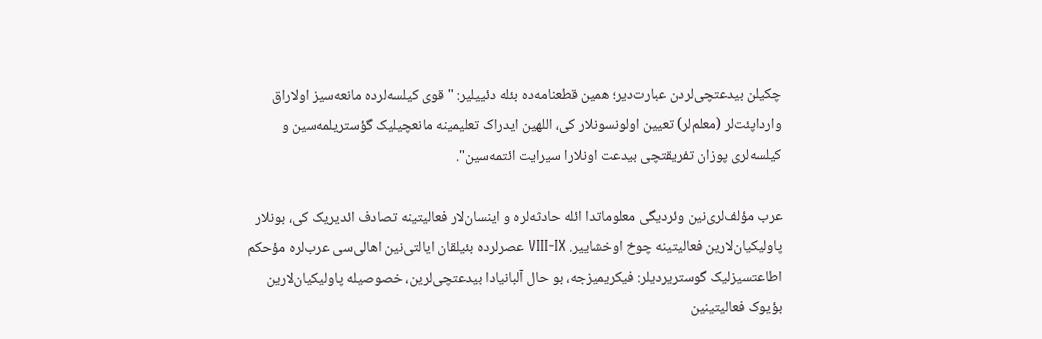چکیلن بیدعتچی‌لردن عبارت‌دیر؛ همین قطعنامه‌ده بئله دئییلیر: "قوی کیلسه‌لرده مانعه‌سیز اولا‌راق وارداپئت‌لر (معلم‌لر) تعیین اولونسونلار کی، اللهین ایدراک تعلیمینه مانعچیلیک گؤستریلمه‌سین و کیلسه‌لری پوزان تفریقتچی بیدعت اونلارا سیرایت ائتمه‌سین".

عرب مؤلف‌لری‌نین وئردیگی معلوماتدا ائله حادثه‌لره و اینسان‌لار فعالیتینه تصادف ائدیریک کی، بونلار پاو‌لیکیان‌لارین فعالیتینه چوخ اوخشاییر. VIII-IX عصرلرده بئیلقان ایالتی‌نین اها‌لی‌سی عرب‌لره مؤحکم اطاعتسیزلیک گوستریردیلر: فیکریمیزجه، بو حال آلبانیادا بیدعتچی‌لرین، خصوصیله پاو‌لیکیان‌لارین بؤیوک فعالیتینین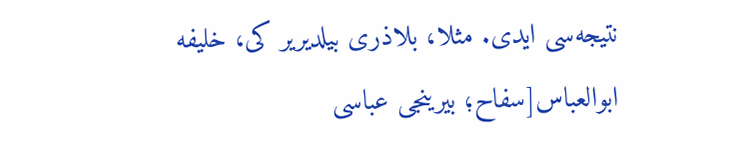نتیجه‌سی ایدی. مثلا، بلاذری بیلدیریر کی، خلیفه ابوالعباس[سفاح؛ بیرینجی عباسی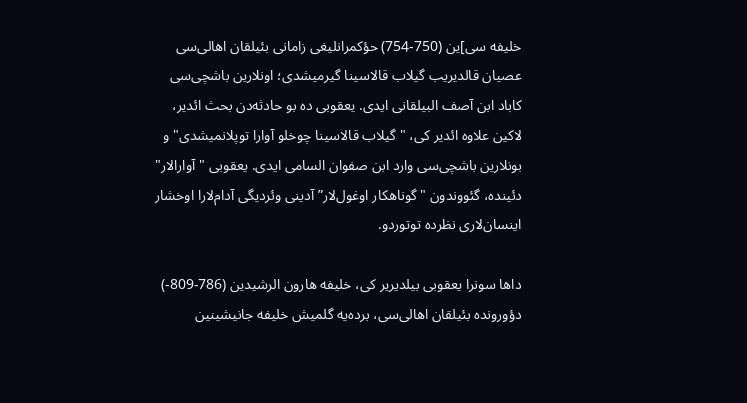خلیفه سی]ین (750-754) حؤکمرانلیغی زامانی بئیلقان اها‌لی‌سی عصیان قالدیریب گیلاب قالاسینا گیرمیشدی؛ اونلارین باشچی‌سی کاباد ابن آصف البیلقانی ایدی. یعقوبی ده بو حادثه‌دن بحث ائدیر، لاکین علاوه ائدیر کی، "گیلاب قالاسینا چوخلو آوارا توپلانمیشدی" و بونلارین باشچی‌سی وارد ابن صفوان السامی ایدی. یعقوبی "آوارا‌لار" دئینده، گئووندون "گوناهکار اوغول‌لار” آدینی وئردیگی آدام‌لارا اوخشار اینسان‌لاری نظرده توتوردو.

داها سونرا یعقوبی بیلدیریر کی، خلیفه هارون الرشیدین (786-809-) دؤورونده بئیلقان اها‌لی‌سی، برده‌یه گلمیش خلیفه جانیشینین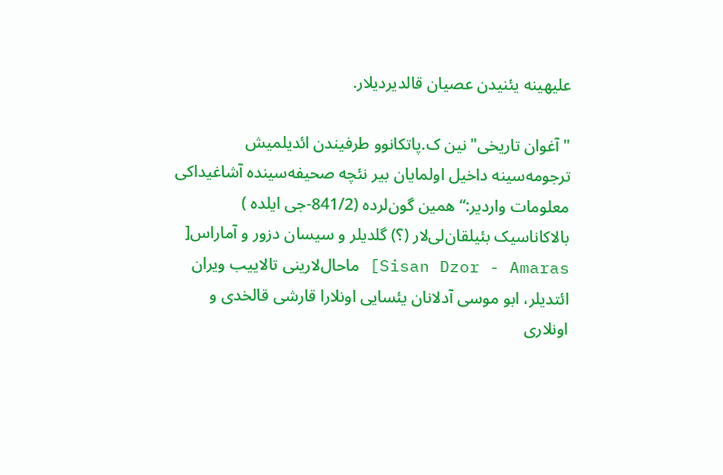علیهینه یئنیدن عصیان قالدیردیلار.

"آغوان تاریخی"نین ک.پاتکانوو طرفیندن ائدیلمیش ترجومه‌سینه داخیل اولمایان بیر نئچه صحیفه‌سینده آشاغیداکی معلومات واردیر:“همین گون‌لرده (841/2-جی ایلده ) بالاکاناسیک بئیلقان‌لی‌لار (؟) گلدیلر و سیسان دزور و آماراس[ Sisan Dzor - Amaras] ماحال‌لارینی تالاییب ویران ائتدیلر، ابو موسی آدلانان یئسایی اونلارا قارشی قالخدی و اونلاری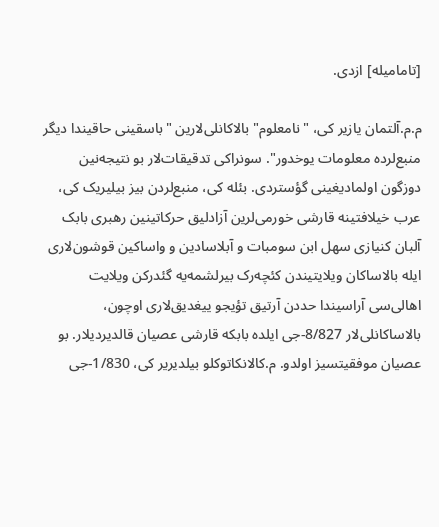[تامامیله] ازدی.

م.م.آلتمان یازیر کی، "نامعلوم" بالاکانلی‌لارین "باسقینی حاقیندا دیگر منبع‌لرده معلومات یوخدور". سونراکی تدقیقات‌لار بو نتیجه‌نین دوزگون اولمادیغینی گؤستردی. بئله کی، منبع‌لردن بیز بیلیریک کی، عرب خیلافتینه قارشی خورمی‌لرین آزادلیق حرکاتینین رهبری بابک آلبان کنیازی سهل ابن سومبات و آبلاسادین و واساکین قوشون‌لاری ایله بالاساکان ویلایتیندن کئچه‌رک بیرلشمه‌یه گئدرکن ویلایت اها‌لی‌سی آراسیندا حددن آرتیق تؤیجو ییغدیق‌لاری اوچون، بالاساکانلی‌لار 8/827-جی ایلده بابکه قارشی عصیان قالدیردیلار. بو عصیان موفقیتسیز اولدو. م.کالانکاتوکلو بیلدیریر کی، 1/830-جی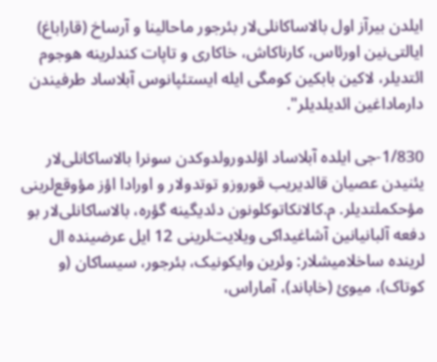ایلدن بیرآز اول بالاساکانلی‌لار بئرجور ماحالینا و آرساخ (قاراباغ) ایالتی‌نین اورئاس، کارناکاش، خاکاری و تاپات کندلرینه هوجوم ائتدیلر، لاکین بابکین کومگی ایله ایستئپانوس آبلاساد طرفیندن دارماداغین ائدیلدیلر".

1/830-جی ایلده آبلاساد اؤلدورولدوکدن سونرا بالاساکانلی‌لار یئنیدن عصیان قالدیریب قوروزو توتدولار و اورادا اؤز مؤوقع‌لرینی مؤحکملتدیلر. م.کالانکاتوکلونون دئدیگینه گؤره، بالاساکانلی‌لار بو دفعه آلبانیانین آشاغیداکی ویلایت‌لرینی 12 ایل عرضینده ال لرینده ساخلامیشلار: وئرین وایکونیک، بئرجور، سیساکان (و کوتاک)، میوئ (خاباند)، آماراس،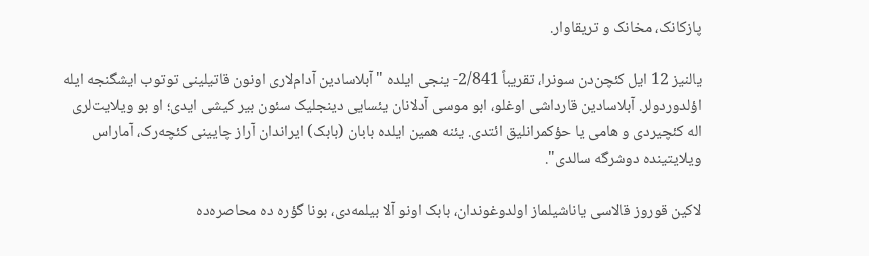پازکانک، مخانک و تریقاوار.

یالنیز 12 ایل کئچن‌دن سونرا، تقریباً 2/841- ینجی ایلده "آبلاسادین آدام‌لاری اونون قاتیلینی توتوب ایشگنجه ایله اؤلدوردولر. آبلاسادین قارداشی اوغلو، ابو موسی آدلانان یئسایی دینجلیک سئون بیر کیشی ایدی؛ او بو ویلایت‌لری اله کئچیردی و هامی یا حؤکمرانلیق ائتدی. یئنه همین ایلده بابان (بابک) ایراندان آراز چایینی کئچه‌رک، آماراس ویلایتینده دوشرگه سالدی".

لاکین قوروز قالاسی یاناشیلماز اولدوغوندان، بابک اونو آلا بیلمه‌دی، بونا گؤره ده محاصره‌ده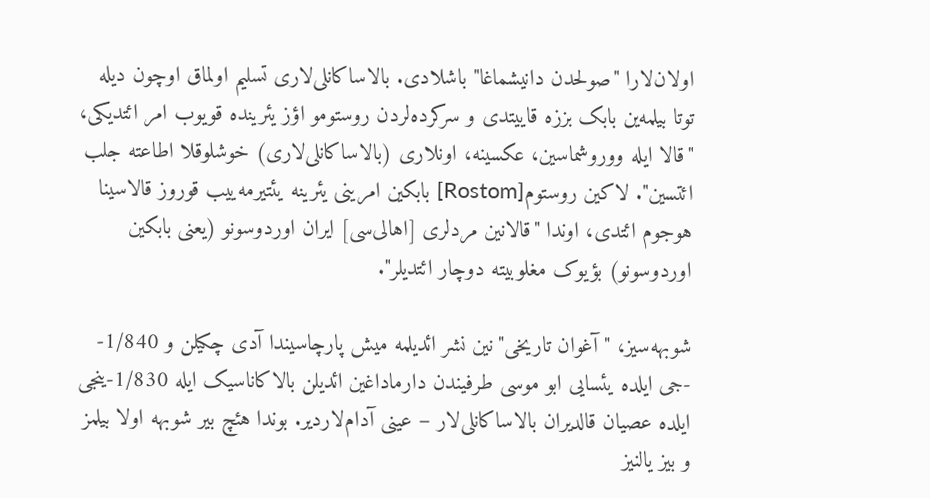اولان‌لارا "صولحدن دانیشماغا" باشلادی. بالاساکانلی‌لاری تسلیم اولماق اوچون دیله توتا بیلمه‌ین بابک بززه قاییتدی و سرکرده‌لردن روستومو اؤز یئرینده قویوب امر ائتدیکی، "قالا ایله ووروشماسین، عکسینه، اونلاری (بالاساکانلی‌لاری) خوشلوقلا اطاعته جلب ائتسین". لاکین روستوم[Rostom] بابکین امرینی یئرینه یئتیرمه‌ییب قوروز قالاسینا هوجوم ائتدی، اوندا "قالانین مردلری [اها‌لی‌سی] ایران اوردوسونو (یعنی بابکین اوردوسونو) بؤیوک مغلوبیته دوچار ائتد‌یلر".

شوبهه‌سیز، "آغوان تاریخی"نین نشر ائدیلمه میش پارچاسیندا آدی چکیلن و 1/840- -جی ایلده یئسایی ابو موسی طرفیندن دارماداغین ائدیلن بالاکاناسیک ایله 1/830-ینجی ایلده عصیان قالدیران بالاساکانلی‌لار – عینی آدام‌لاردیر. بوندا هئچ بیر شوبهه اولا بیلمز و بیز یالنیز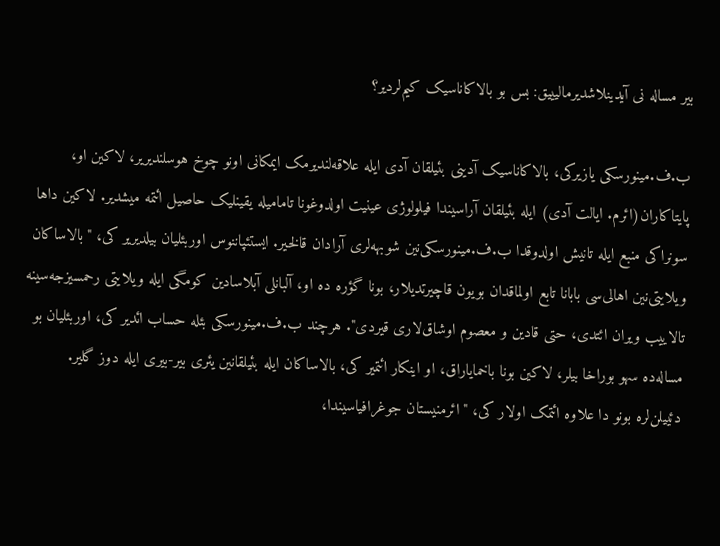بیر مساله نی آیدینلاشدیرمالیییق: بس بو بالاکاناسیک کیم‌لردیر؟

ب.ف.مینورسکی یازیرکی، بالاکاناسیک آدینی بئیلقان آدی ایله علاقه‌لندیرمک ایمکانی اونو چوخ هوسلندیریر، لاکین او، پایتاکاران(ائرم. ایالت آدی) ایله بئیلقان آراسیندا فیلولوژی عینیت اولدوغونا تامامیله یقینلیک حاصیل ائتمه میشدیر. لاکین داها سونراکی منبع ایله تانیش اولدوقدا ب.ف.مینورسکی‌نین شوبهه‌لری آرا‌دان قالخیر. ایستئپاننوس اوربئلیان بیلدیریر کی، "بالاساکان ویلایتی‌نین اها‌لی‌سی بابانا تابع اولماقدان بویون قاچیرتدیلار، بونا گؤره ده او، آلبا‌نلی آبلاسادین کومگی ایله ویلایتی رحمسیزجه‌سینه تالاییب ویران ائتدی، حتی قادین و معصوم اوشاق‌لاری قیردی". هرچند ب.ف.مینورسکی بئله حساب ائدیر کی، اوربئلیان بو مساله‌ده سهو بوراخا بیلر، لاکین بونا باخمایا‌راق، او اینکار ائتمیر کی، بالاساکان ایله بئیلقانین یئری بیر-بیری ایله دوز گلیر. دئییلن‌لره بونو دا علاوه ائتمک اولار کی، "ائرمنیستان جوغرافیاسیندا،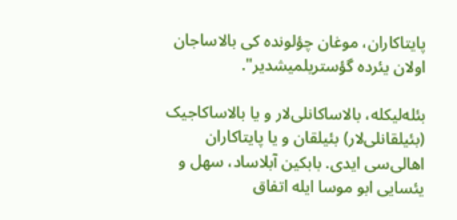پایتاکاران، موغان چؤلونده کی بالاساجان اولان یئرده گؤستریلمیشدیر".

بئله‌لیکله، بالاساکا‌نلی‌لار و یا بالاساکاجیک (بئیلقانلی‌لار) بئیلقان و یا پایتاکاران اها‌لی‌سی ایدی. بابکین آبلاساد، سهل و یئسایی ابو موسا ایله اتفاق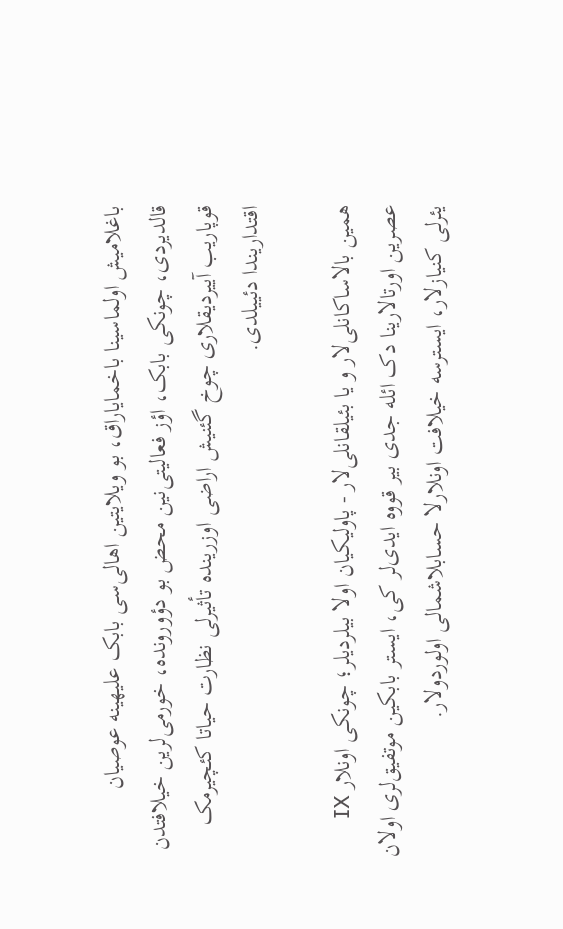باغلامیش اولماسینا باخمایا‌راق، بو ویلایتین اها‌لی‌سی بابک علیهینه عوصیان قالدیردی، چونکی بابک، اؤز فعالیتی‌نین محض بو دؤورونده، خورمی‌لرین خیلافتدن قوپاریب آییردیقلاری چوخ گئنیش اراضی اوزرینده تأثیرلی نظارت حیاتا کئچیرمک اقتداریندا دئییلدی.

همین بالاساکانلی‌لار و یا بئیلقانلی‌لار - پاو‌لیکیان اولا بیلردیلر؛ چونکی اونلار IX عصرین اورتالارینا دک ائله جدی بیر قووه ایدی‌لر کی، ایستر بابکین موتفیق‌لری اولان یئرلی کنیازلار، ایسترسه خیلافت اونلارلا حسابلاشما‌لی اولوردولار.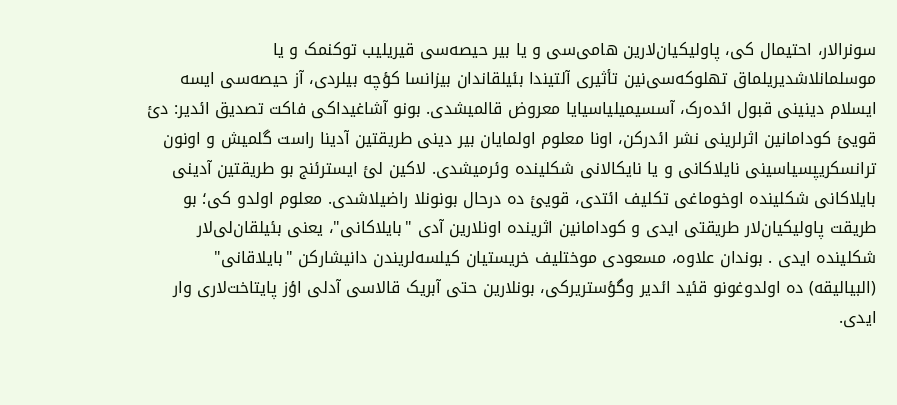سونرا‌لار، احتیمال کی، پاو‌لیکیان‌لارین هامی‌سی و یا بیر حیصه‌سی قیریلیب توکنمک و یا موسلمانلاشدیریلماق تهلوکه‌سی‌نین تأثیری آلتیندا بئیلقاندان بیزانسا کؤچه بیلردی، آز حیصه‌سی ایسه ایسلام دینینی قبول ائده‌رک، آسسیمیلیاسیایا معروض قالمیشدی. بونو آشاغیداکی فاکت تصدیق ائدیر: دئ قویئ کودامانین اثرلرینی نشر ائدرکن، اونا معلوم اولمایان بیر دینی طریقتین آدینا راست گلمیش و اونون ترانسکریپسیاسینی نایلاکانی و یا نایکالانی شکلینده وئرمیشدی. لاکین لئ ایسترئنج بو طریقتین آدینی بایلاکانی شکلینده اوخوماغی تکلیف ائتدی، قویئ ده درحال بونونلا راضیلاشدی. معلوم اولدو کی؛ بو طریقت پاو‌لیکیان‌لار طریقتی ایدی و کودامانین اثرینده اونلارین آدی "بایلاکانی"، یعنی بئیلقان‌لی‌لار شکلینده ایدی . بوندان علاوه، مسعودی موختلیف خریستیان کیلسه‌لریندن دانیشارکن "بایلاقانی" (البیالیقه) ده اولدوغونو قئید ائدیر وگؤستریرکی، بو‌نلارین حتی آبریک قالاسی آدلی اؤز پایتاخت‌لاری وار ایدی.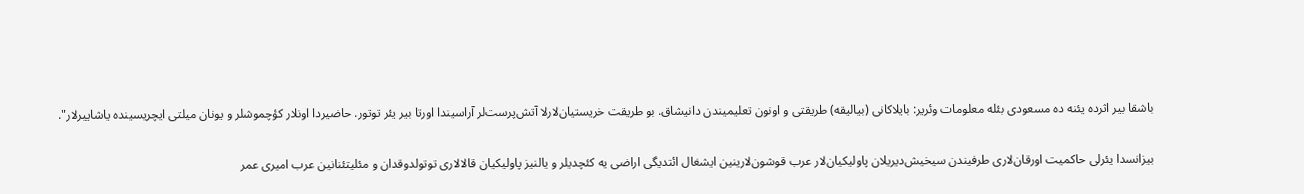باشقا بیر اثرده یئنه ده مسعودی بئله معلومات وئریر: بایلاکانی (بیالیقه) طریقتی و اونون تعلیمیندن دانیشاق. بو طریقت خریستیان‌لارلا آتش‌پرست‌لر آراسیندا اورتا بیر یئر توتور. حاضیردا اونلار کؤچموشلر و یونان میلتی ایچریسینده یاشاییرلار".

بیزانسدا یئرلی حاکمیت اورقان‌لاری طرفیندن سیخیش‌دیریلان پاو‌لیکیان‌لار عرب قوشون‌لارینین ایشغال ائتدیگی اراضی یه کئچدیلر و یالنیز پاو‌لیکیان قالا‌لاری توتولدوقدان و مئلیتئنانین عرب امیری عمر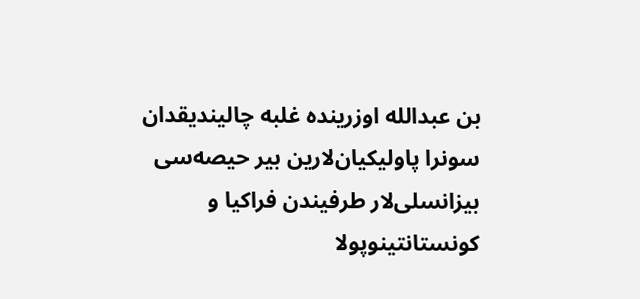بن عبدالله اوزرینده غلبه چالیندیقدان سونرا پاو‌لیکیان‌لارین بیر حیصه‌سی بیزانسلی‌لار طرفیندن فراکیا و کونستانتینوپولا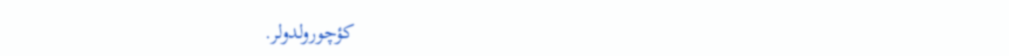کؤچورولدولر.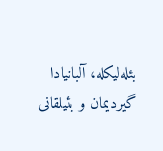بئله‌لیکله، آلبانیادا گیردیمان و بئیلقانی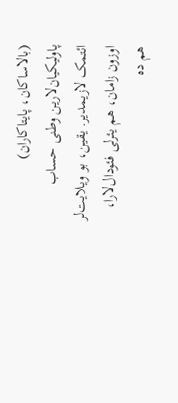(بالاساکان، پایتاکاران) پاو‌لیکیان‌لارین وطنی حساب ائتمک لازیمدیر. یقین، بو ویلایت‌لر اوزون زامان، هم یئرلی فئودال‌لارا، هم ده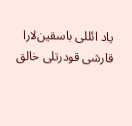یاد ائللی باسقین‌لارا قارشی قودرتلی خالق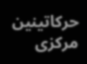حرکاتینین مرکزی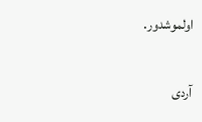اولموشدور.

آردی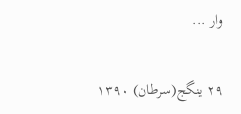وار ...

۲۹ ینگج(سرطان) ۱۳۹۰